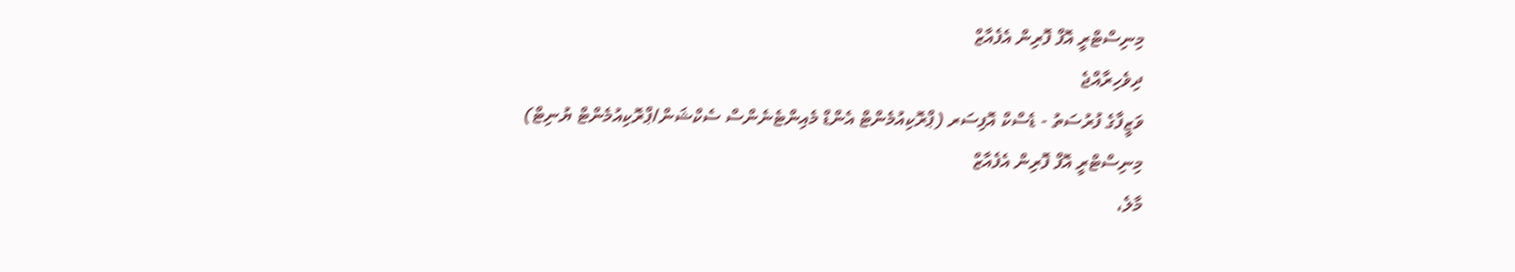މިނިސްޓްރީ އޮފް ފޮރިން އެފެއާޒް
ދިވެހިރާއްޖެ
ވަޒީފާގެ ފުރުސަތު - ޑެސްކް އޮފިސަރ (ޕްރޮކިއުމެންޓް އެންޑް މެއިންޓެނެންސް ސެކްޝަން/ޕްރޮކިއުމެންޓް ޔުނިޓް)
މިނިސްޓްރީ އޮފް ފޮރިން އެފެއާޒް
މާލެ،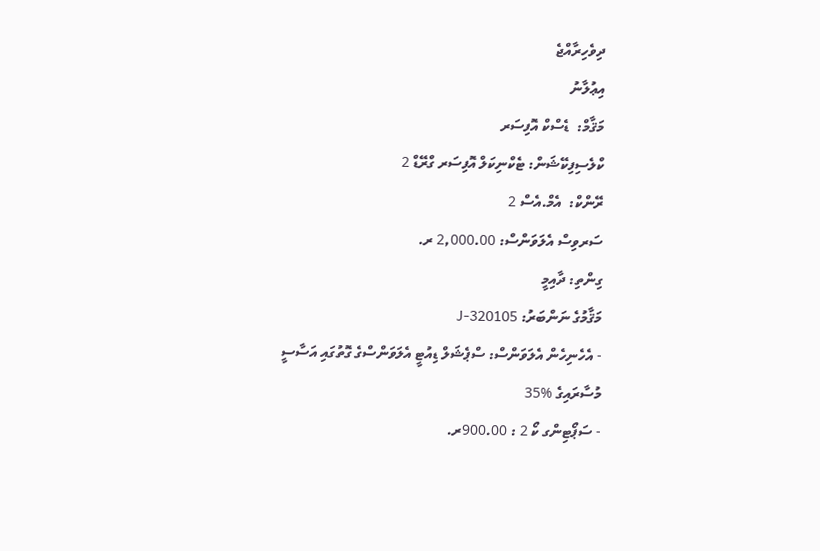ދިވެހިރާއްޖެ
އިޢުލާނު
މަޤާމް:  ޑެސްކް އޮފިސަރ
ކްލެސިފިކޭޝަން: ޓެކްނިކަލް އޮފިސަރ ގްރޭޑް 2
ރޭންކް:  އެމް.އެސް 2
ސަރވިސް އެލަވަންސް: 2,000.00 ރ.
ގިންތި: ދާއިމީ
މަޤާމުގެ ނަންބަރު: J-320105
- އެހެނިހެން އެލަވަންސް: ސްޕެޝަލް ޑިއުޓީ އެލަވަންސްގެ ގޮތުގައި އަސާސީ މުސާރައިގެ %35
- ސަޕޯޓިންގ ކޯ 2 : 900.00ރ.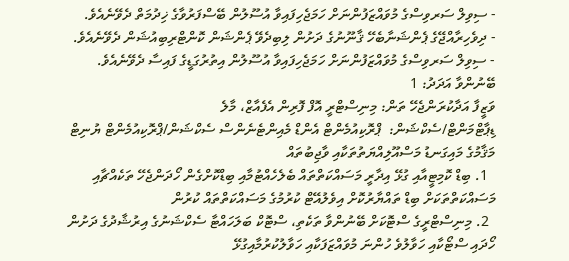- ސިވިލް ސަރވިސްގެ މުވައްޒަފުންނަށް ހަމަޖެހިފައިވާ އުސޫލުން ބޭސްފަރުވާގެ ޚިދުމަތް ދެވޭނެއެވެ.
- ދިވެހިރާއްޖޭގެ ޕެންޝަނާބެހޭ ޤާނޫނުގެ ދަށުން ލިބިދެވޭ ޕެންޝަން ކޮންޓްރިބިއުޝަން ދެވޭނެއެވެ.
- ސިވިލް ސަރވިސްގެ މުވައްޒަފުންނަށް ހަމަޖެހިފައިވާ އުސޫލުން އިތުރުގަޑީގެ ފައިސާ ދެވޭނެއެވެ.
ބޭނުންވާ އަދަދު: 1
ވަޒީފާ އަދާކުރަންޖެހޭ ތަން: މިނިސްޓްރީ އޮފް ފޮރިން އެފެއާޒް، މާލެ
ޑިޕާޓްމަންޓް/ސެކްޝަން:  ޕްރޮކިއުމެންޓް އެންޑް މެއިންޓެނެންސް ސެކްޝަން/ޕްރޮކިއުމެންޓް ޔުނިޓް
މަޤާމުގެ މައިގަނޑު މަސްއޫލިއްޔަތުތަކާއި ވާޖިބުތައް
  1. ބިޑް ކޮމިޓީއާއި ގުޅޭ އިދާރީ މަސައްކަތްތައް ބެލެހެއްޓުމާއި ބިޑްކޮށްގެން ހޯދަންޖެހޭ ތަކެއްޗާއި މަސައްކަތްތަކަށް ބިޑް ތައްޔާރުކޮށް އިވެލުއޭޓް ކުރުމުގެ މަސައްކަތްތައް ކުރުން
  2. މިނިސްޓްރީގެ ސްޓޮކަށް ބޭނުންވާ ތަކެތި، ސްޓޮކް ބަލަހައްޓާ ސެކްޝަނުގެ އިރުޝާދުގެ ދަށުން ހޯދައި ސްޓޯކާއި ހަވާލުވެ ހުންނަ މުވައްޒަފަކާއި ހަވާލުކުރުމާއިގުޅޭ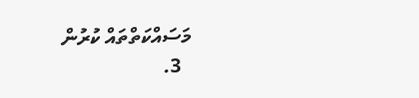މަސައްކަތްތައް ކުރުން
  3.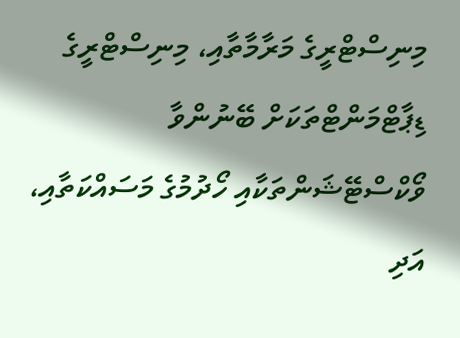މިނިސްޓްރީގެ މަރާމާތާއި، މިނިސްޓްރީގެ ޑިޕާޓްމަންޓްތަކަށް ބޭނުންވާ ވޯކްސްޓޭޝަންތަކާއި ހޯދުމުގެ މަސައްކަތާއި، އަދި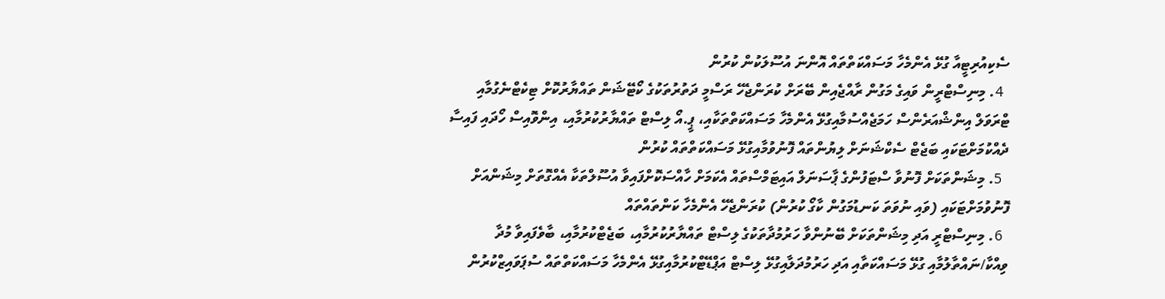ސެކިއުރިޓީއާ ގުޅޭ އެންމެހާ މަސައްކަތްތައް އޮންނަ އުސޫލަކުން ކުރުން
  4. މިނިސްޓްރީން ވައިގެ މަގުން ރާއްޖެއިން ބޭރަށް ކުރަންޖެހޭ ރަސްމީ ދަތުރުތަކުގެ ކޯޓޭޝަން ތައްޔާރުކޮށް ޓިކެޓްނެގުމާއި ޓްރަވަލް އިންޝްއަރެންސް ހަމަޖެއްސުމާއިގުޅޭ އެންމެހާ މަސައްކަތްތަކާއި، ޕީ.އޯ ލިސްޓް ތައްޔާރުކުރުމާއި، އިންވޮއިސް ހޯދައި ފައިސާ ދެއްކުމަށްޓަކައި ބަޖެޓް ސެކްޝަނަށް ލިޔުންތައް ފޮނުވުމާއިގުޅޭ މަސައްކަތްތައް ކުރުން
  5. މިޝަންތަކަށް ފޮނުވާ ސްޓަފުންގެ ޕާސަނަލް އައިޓަމްސްތައް އެކަމަށް ހާއްސަކޮށްފައިވާ އުސޫލްތަކާ އެއްގޮތަށް މިޝަންއަށް ފޮނުވުމަށްޓަކައި (ވައި ނުވަތަ ކަނޑުމަގުން ކާގޯ ކުރުން) ކުރަންޖެހޭ އެންމެހާ ކަންތައްތައް
  6. މިނިސްޓްރީ އަދި މިޝަންތަކަށް ބޭނުންވާ ހަރުމުދާތަކުގެ ލިސްޓް ތައްޔާރުކުރުމާއި، ބަޖެޓްކުރުމާއި، ބާވެފައިވާ މުދާ ވިއްކާ/ނައްތާލުމާއި ގުޅޭ މަސައްކަތާއި އަދި ހަރުމުދަލާއިގުޅޭ ލިސްޓް އަޕްޑޭޓްކުރުމާއިގުޅޭ އެންމެހާ މަސައްކަތްތައް ސުޕަވައިޒްކުރުން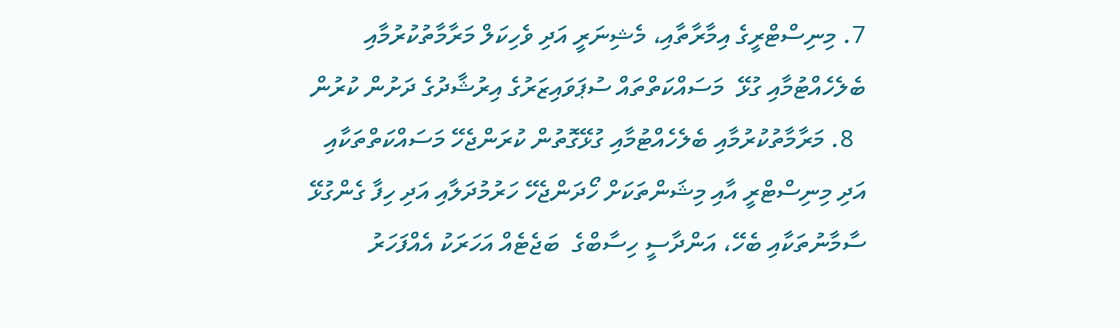7. މިނިސްޓްރީގެ އިމާރާތާއި، މެޝިނަރީ އަދި ވެހިކަލް މަރާމާތުކުރުމާއި ބެލެހެއްޓުމާއި ގުޅޭ  މަސައްކަތްތައް ސުޕަވައިޒަރުގެ އިރުޝާދުގެ ދަށުން ކުރުން
  8. މަރާމާތުކުރުމާއި ބެލެހެއްޓުމާއި ގުޅޭގޮތުން ކުރަންޖެހޭ މަސައްކަތްތަކާއި އަދި މިނިސްޓްރީ އާއި މިޝަންތަކަށް ހޯދަންޖެހޭ ހަރުމުދަލާއި އަދި ހިފާ ގެންގުޅޭ ސާމާނުތަކާއި ބެހޭ، އަންދާސީ ހިސާބްގެ  ބަޖެޓެއް އަހަރަކު އެއްފަހަރު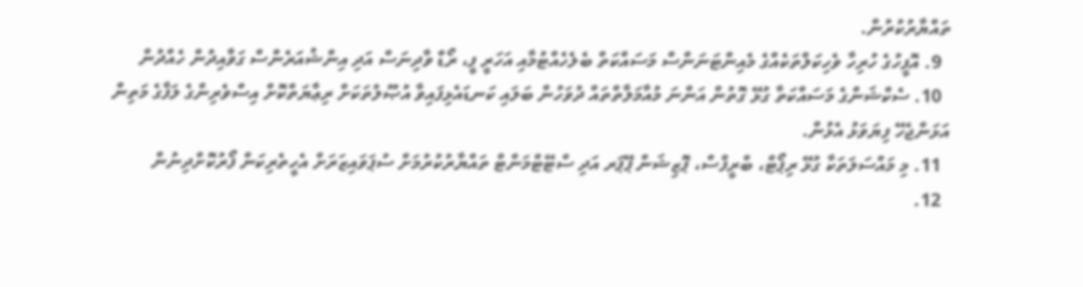ތައްޔާރުކުރުން.
  9. އޮފީހުގެ ހުރިހާ ވެހިކަލްތަކެއްގެ މެއިންޓަނަންސް މަސައްކަތް ބެލެހެއްޓުމާއި އަހަރީ ފީ، ރޯޑް ވާދިނަސް އަދި އިންޝުއަރެންސް ގަވާއިދުން ހެއްދުން
  10. ސެކްޝަންގެ މަސައްކަތާ ގުޅޭ ގޮތުން އަންނަ މުއާމަލާތްތައް ދުވަހުން ބަލައި ކަނޑައެޅިފައިވާ އުޞޫލުތަކަށް ރިޢާޔަތްކޮށް އިސްވެރިންގެ ލަފާގެ މަތިން އަޅަންޖެހޭ ފިޔަވަޅު އެޅުން.
  11. މި މައްސަލަތަކާ ގުޅޭ ރިޕޯޓް، ބްރީފްސް، ޕޮޒިޝަން ޕޭޕަރ އަދި ސްޓޭޓްމަންޓް ތައްޔާރުކުރުމަށް ސުޕަވައިޒަރަށް އެހީތެރިކަން ފޯރުކޮށްދިނުން
  12.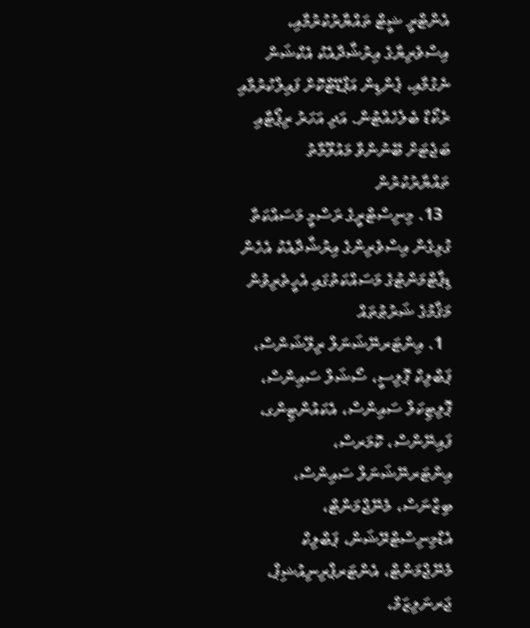އެންޓްރީ ޝީޓް ތައްޔާރުކުރުމާއި، އިސްވެރިޔާގެ އިރުޝާދާއެކު އެކްޝަން ނެގުމާއި، ޕެންޑިން އަޕްޑޭޓްކޮށް ފައިލްކުރުމާއި ރެކޯޑް ބެލެހެއްޓުން. އަދި އަހަރު ރިޕޯޓާއި ބަޖެޓަށް ބޭނުންވާ މައުލޫމާތު ތައްޔާރުކުރުން
  13. މިނިސްޓްރީގެ ރަސްމީ މަސައްކަތާ ގުޅިގެން އިސްވެރިންގެ އިރުޝާދާއެކު އެހެން ޑިޕާޓްމަންޓުގެ މަސައްކަތުގައި އެހީތެރިވުން
މަޤާމުގެ ޝަރުޠުތައް
  1. އިންޓަރނޭޝަނަލް ރިލޭޝަންސް، ޕަބްލިކް ޕޮލިސީ، ސޯޝަލް ސައިންސް، ޕޮލިޓިކަލް ސައިންސް، އެކައުންޓިންގ، ފައިނޭންސް، ކޮމަރސް، އިންޓަރނޭޝަނަލް ސައިންސް، ބިޒްނަސް، މެނޭޖްމަންޓް، އެޑްމިނިސްޓްރޭޝަން، ޕަބްލިކް މެނޭޖްމަންޓް، އެންޓަރޕްރިނިއުޝިޕް، ޖަރނަލިޒަމް،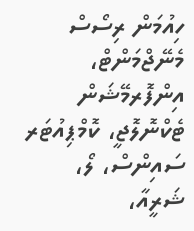ހިއުމަން ރިސޯސް މެނޭޖްމަންޓް، އިންފޮރމޭޝަން ޓެކްނޮލޮޖީ، ކޮމްޕިއުޓަރ ސައިންސް، ލޯ، ޝަރީއާ،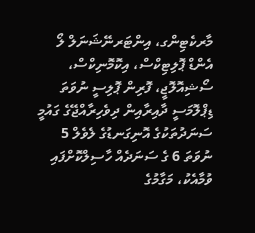މާރކެޓިންގ، އިންޓަރނޭޝަނަލް ލޯ އެންޑް ޕޮލިޓިކްސް، އިކޮމޮނިކްސް، ސޯޝިއޮލޮޖީ، ފޮރިން ޕޮލިސީ ނުވަތަ ޑިޕްލޮމަސީ ދާއިރާއިން ދިވެހިރާއްޖޭގެ ގައުމީ ސަނަދުތަކުގެ އޮނިގަނޑުގެ ލެވެލް 5 ނުވަތަ 6 ގެ ސަނަދެއް ހާސިލްކޮށްފައި ވުމާއެކު، މަގާމުގެ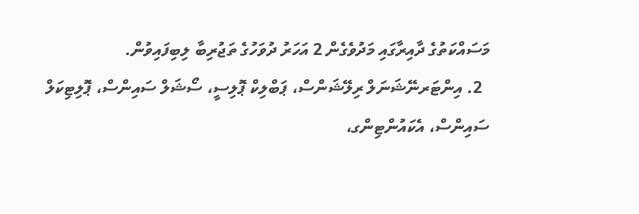މަސައްކަތުގެ ދާއިރާގައި މަދުވެގެން 2 އަހަރު ދުވަހުގެ ތަޖުރިބާ ލިބިފައިވުން.
  2. އިންޓަރނޭޝަނަލް ރިލޭޝަންސް، ޕަބްލިކް ޕޮލިސީ، ސޯޝަލް ސައިންސް، ޕޮލިޓިކަލް ސައިންސް، އެކައުންޓިންގ،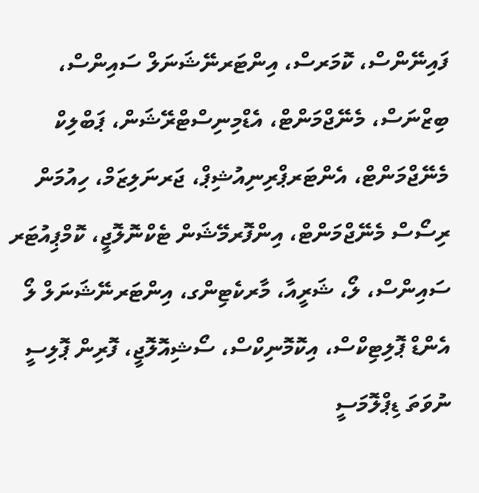ފައިނޭންސް، ކޮމަރސް، އިންޓަރނޭޝަނަލް ސައިންސް، ބިޒްނަސް، މެނޭޖްމަންޓް، އެޑްމިނިސްޓްރޭޝަން، ޕަބްލިކް މެނޭޖްމަންޓް، އެންޓަރޕްރިނިއުޝިޕް، ޖަރނަލިޒަމް، ހިއުމަން ރިސޯސް މެނޭޖްމަންޓް، އިންފޮރމޭޝަން ޓެކްނޮލޮޖީ، ކޮމްޕިއުޓަރ ސައިންސް، ލޯ، ޝަރީއާ، މާރކެޓިންގ، އިންޓަރނޭޝަނަލް ލޯ އެންޑް ޕޮލިޓިކްސް، އިކޮމޮނިކްސް، ސޯޝިއޮލޮޖީ، ފޮރިން ޕޮލިސީ ނުވަތަ ޑިޕްލޮމަސީ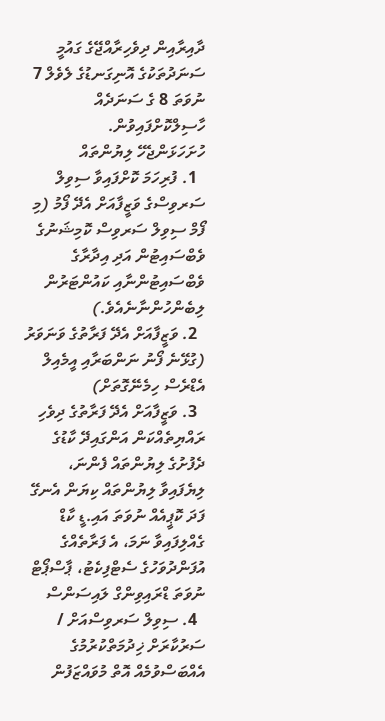ދާއިރާއިން ދިވެހިރާއްޖޭގެ ގައުމީ ސަނަދުތަކުގެ އޮނިގަނޑުގެ ލެވެލް 7 ނުވަތަ 8 ގެ ސަނަދެއް ހާސިލްކޮށްފައިވުން.
ހުށަހަޅަންޖެހޭ ލިޔުންތައް
  1. ފުރިހަމަ ކޮށްފައިވާ ސިވިލް ސަރވިސްގެ ވަޒީފާއަށް އެދޭ ފޯމު (މި ފޯމް ސިވިލް ސަރވިސް ކޮމިޝަނުގެ ވެބްސައިޓުން އަދި އިދާރާގެ ވެބްސައިޓުންނާއި ކައުންޓަރުން ލިބެންހުންނާނެއެވެ.)
  2. ވަޒީފާއަށް އެދޭ ފަރާތުގެ ވަނަވަރު (ގުޅޭނެ ފޯނު ނަންބަރާއި އީމެއިލް އެޑްރެސް ހިމެނޭގޮތަށް)
  3. ވަޒީފާއަށް އެދޭ ފަރާތުގެ ދިވެހި ރައްޔިތެއްކަން އަންގައިދޭ ކާޑުގެ ދެފުށުގެ ލިޔުންތައް ފެންނަ، ލިޔެފައިވާ ލިޔުންތައް ކިޔަން އެނގޭ ފަދަ ކޮޕީއެއް ނުވަތަ އައި.ޑީ ކާޑް ގެއްލިފައިވާ ނަމަ، އެ ފަރާތެއްގެ އުފަންދުވަހުގެ ސެޓްފިކެޓު، ޕާސްޕޯޓް ނުވަތަ ޑްރައިވިންގް ލައިސަންސް
  4. ސިވިލް ސަރވިސްއަށް / ސަރުކާރަށް ޚިދުމަތްކުރުމުގެ އެއްބަސްވުމެއް އޮތް މުވައްޒަފުން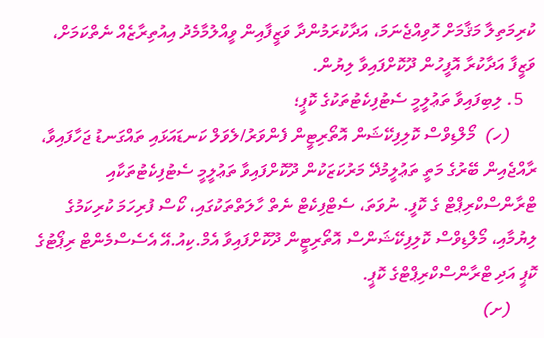ކުރިމަތިލާ މަޤާމަށް ހޮވިއްޖެނަމަ، އަދާކުރަމުންދާ ވަޒީފާއިން ވީއްލުމާމެދު އިއުތިރާޒެއް ނެތްކަމަށް، ވަޒީފާ އަދާކުރާ އޮފީހުން ދޫކޮށްފައިވާ ލިޔުން.
   5. ލިބިފައިވާ ތަޢުލީމީ ސެޓުފިކެޓުތަކުގެ ކޮޕީ؛
      (ހ)  މޯލްޑިވްސް ކޮލިފިކޭޝަން އޮތޯރިޓީން ފެންވަރު/ލެވަލް ކަނޑައަޅައި ތައްގަނޑު ޖަހާފައިވާ، ރާއްޖެއިން ބޭރުގެ މަތީ ތަޢުލީމުދޭ މަރުކަޒަކުން ދޫކޮށްފައިވާ ތަޢުލީމީ ސެޓުފިކެޓުތަކާއި ޓްރާންސްކްރިޕްޓް ގެ ކޮފީ. ނުވަތަ، ސެޓްފިކެޓް ނެތް ހާލަތްތަކުގައި، ކޯސް ފުރިހަމަ ކުރިކަމުގެ ލިޔުމާއި، މޯލްޑިވްސް ކޮލިފިކޭޝަންސް އޮތޯރިޓީން ދޫކޮށްފައިވާ އެމް.ކިއު.އޭ އެސެސްމެންޓް ރިޕޯޓުގެ ކޮޕީ އަދި ޓްރާންސްކްރިޕްޓްގެ ކޮޕީ.
      (ށ)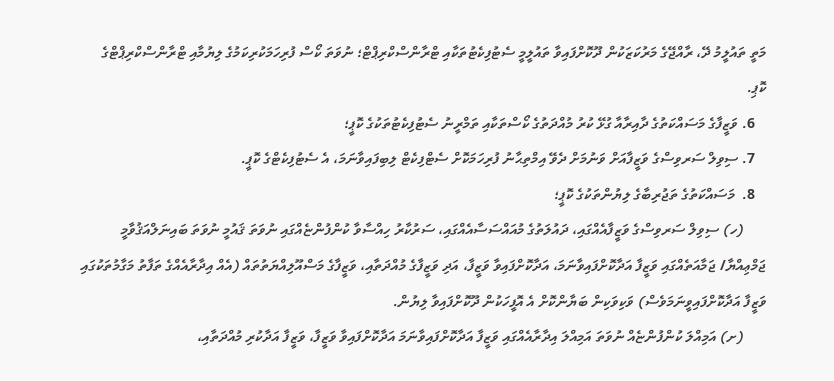މަތީ ތައުލީމު ދޭ، ރާއްޖޭގެ މަރުކަޒަކުން ދޫކޮށްފައިވާ ތައުލީމީ ސެޓުފިކެޓުތަކާއި ޓްރާންސްކްރިޕްޓް؛ ނުވަތަ ކޯސް ފުރިހަމަކުރިކަމުގެ ލިޔުމާއި ޓްރާންސްކްރިޕްޓްގެ ކޮޕި.
   6. ވަޒީފާގެ މަސައްކަތުގެ ދާއިރާއާ ގުޅޭ ކުރު މުއްދަތުގެ ކޯސްތަކާއި ތަމްރީނު ސެޓުފިކެޓުތަކުގެ ކޮޕީ؛
   7. ސިވިލް ސަރވިސްގެ ވަޒީފާއަށް ވަނުމަށް ދެވޭ އިމްތިޙާނު ފުރިހަމަކޮށް ސެޓްފިކެޓް ލިބިފައިވާނަމަ، އެ ސެޓުފިކެޓްގެ ކޮޕީ.
   8.  މަސައްކަތުގެ ތަޖުރިބާގެ ލިޔުންތަކުގެ ކޮޕީ؛
      (ހ) ސިވިލް ސަރވިސްގެ ވަޒީފާއެއްގައި، ދައުލަތުގެ މުއައްސަސާއެއްގައި، ސަރުކާރު ހިއްސާވާ ކުންފުންޏެއްގައި ނުވަތަ ޤައުމީ ނުވަތަ ބައިނަލްއަޤުވާމީ ޖަމްޢިއްޔާ/ ޖަމާއަތެއްގައި ވަޒީފާ އަދާކޮށްފައިވާނަމަ، އަދާކޮށްފައިވާ ވަޒީފާ، އަދި ވަޒީފާގެ މުއްދަތާއި، ވަޒީފާގެ މަސްއޫލިއްޔަތުތައް (އެއް އިދާރާއެއްގެ ތަފާތު މަގާމުތަކުގައި ވަޒީފާ އަދާކޮށްފައިވީނަމަވެސް) ވަކިވަކިން ބަޔާންކޮށް އެ އޮފީހަކުން ދޫކޮށްފައިވާ ލިޔުން.
      (ށ) އަމިއްލަ ކުންފުންޏެއް ނުވަތަ އަމިއްލަ އިދާރާއެއްގައި ވަޒީފާ އަދާކޮށްފައިވާނަމަ އަދާކޮށްފައިވާ ވަޒީފާ، ވަޒީފާ އަދާކުރި މުއްދަތާއި،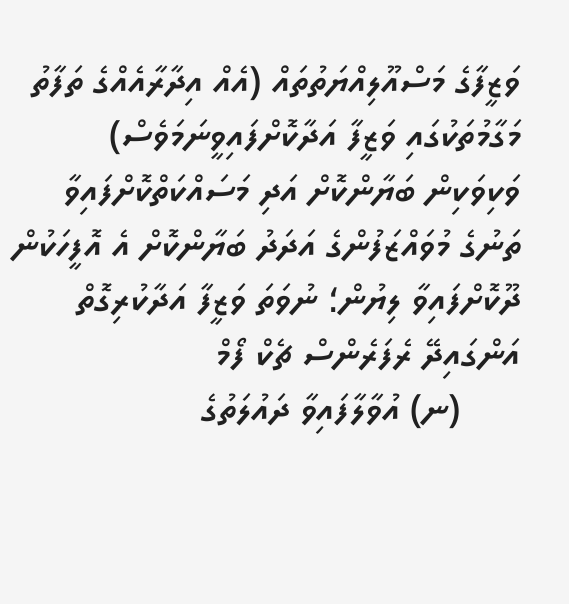ވަޒީފާގެ މަސްއޫލިއްޔަތުތައް (އެއް އިދާރާއެއްގެ ތަފާތު މަގާމުތަކުގައި ވަޒީފާ އަދާކޮށްފައިވީނަމަވެސް) ވަކިވަކިން ބަޔާންކޮށް އަދި މަސައްކަތްކޮށްފައިވާ ތަނުގެ މުވައްޒަފުންގެ އަދަދު ބަޔާންކޮށް އެ އޮފީހަކުން ދޫކޮށްފައިވާ ލިޔުން؛ ނުވަތަ ވަޒީފާ އަދާކުރިގޮތް އަންގައިދޭ ރެފަރެންސް ޗެކް ފޯމް
      (ނ) އުވާލާފައިވާ ދައުލަތުގެ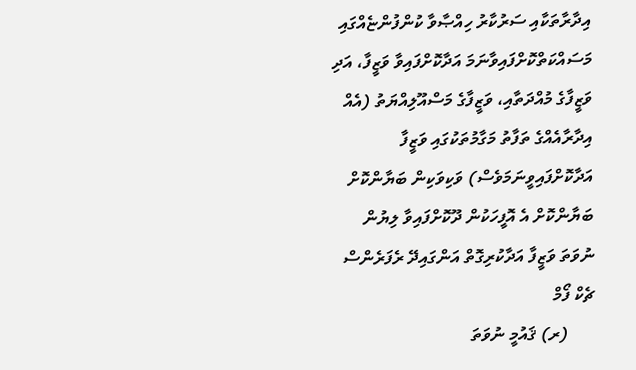އިދާރާތަކާއި ސަރުކާރު ހިއްޞާވާ ކުންފުންޏެއްގައި މަސައްކަތްކޮށްފައިވާނަމަ އަދާކޮށްފައިވާ ވަޒީފާ، އަދި ވަޒީފާގެ މުއްދަތާއި، ވަޒީފާގެ މަސްއޫލިއްޔަތު (އެއް އިދާރާއެއްގެ ތަފާތު މަގާމުތަކުގައި ވަޒީފާ އަދާކޮށްފައިވީނަމަވެސް) ވަކިވަކިން ބަޔާންކޮށް ބަޔާންކޮށް އެ އޮފީހަކުން ދޫކޮށްފައިވާ ލިޔުން ނުވަތަ ވަޒީފާ އަދާކުރިގޮތް އަންގައިދޭ ރެފަރެންސް ޗެކް ފޯމް
      (ރ) ޤައުމީ ނުވަތަ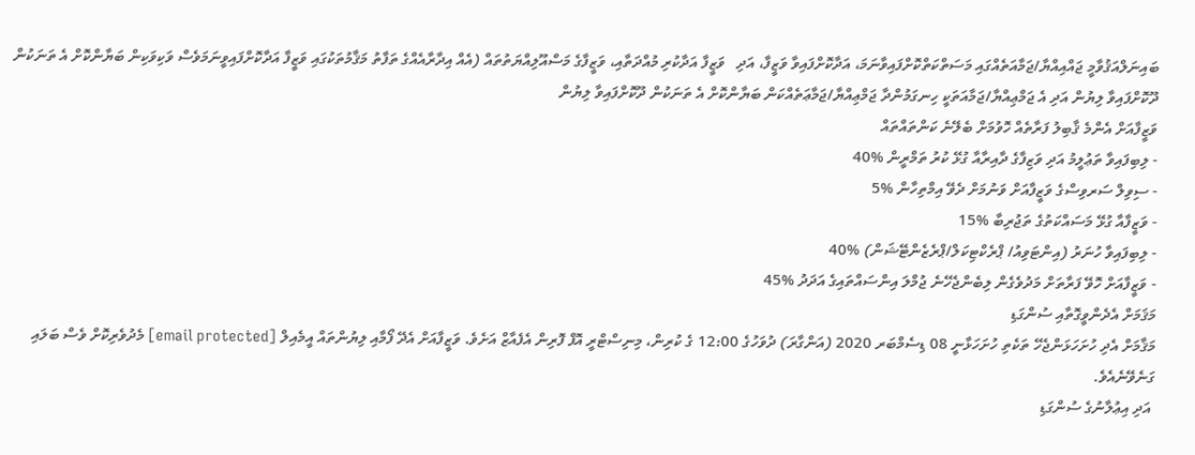ބައިނަލްއަޤުވާމީ ޖައްއިއްޔާ/ޖަމާއަތެއްގައި މަސަތްކަތްކޮށްފައިވާނަމަ، އަދާކޮށްފައިވާ ވަޒީފާ، އަދި   ވަޒީފާ އަދާކުރި މުއްދަތާއި، ވަޒީފާގެ މަސްއޫލިއްޔަތުތައް (އެއް އިދާރާއެއްގެ ތަފާތު މަޤާމުތަކުގައި ވަޒީފާ އަދާކޮށްފައިވީނަމަވެސް ވަކިވަކިން ބަޔާންކޮށް އެ ތަނަކުން ދޫކޮށްފައިވާ ލިޔުން އަދި އެ ޖަމްޢިއްޔާ/ޖަމާއަތަކީ ހިނގަމުންދާ ޖަމްޢިއްޔާ/ޖަމާޢަތެއްކަން ބަޔާންކޮށް އެ ތަނަކުން ދޫކޮށްފައިވާ ލިޔުން
ވަޒީފާއަށް އެންމެ ޤާބިލު ފަރާތެއް ހޮވުމަށް ބެލޭނެ ކަންތައްތައް
- ލިބިފައިވާ ތަޢުލީމު އަދި ވަޒިފާގެ ދާއިރާއާ ގުޅޭ ކުރު ތަމްރީން %40
- ސިވިލް ސަރވިސްގެ ވަޒީފާއަށް ވަނުމަށް ދެވޭ އިމްތިހާން %5
- ވަޒީފާއާ ގުޅޭ މަސައްކަތުގެ ތަޖުރިބާ %15
- ލިބިފައިވާ ހުނަރު (އިންޓަވިއު/ ޕްރެކްޓިކަލް/ޕްރެޒެންޓޭޝަން) %40
- ވަޒީފާއަށް ހޮވޭ ފަރާތަށް މަދުވެގެން ލިބެންޖެހޭނެ ޖުމްލަ އިންސައްތައިގެ އަދަދު %45
މަޤަމަށް އެދެންވީގޮތާއި ސުންގަޑި
މަޤާމަށް އެދި ހުށަހަޅަންޖެހޭ ތަކެތި ހުށަހަޅާނީ 08 ޑިސެމްބަރ 2020 (އަންގާރަ) ދުވަހުގެ 12:00 ގެ ކުރިން، މިނިސްޓްރީ އޮފް ފޮރިން އެފެއާޒް އަށެވެ. ވަޒީފާއަށް އެދޭ ފޯމާއި ލިޔުންތައް އީމެއިލް [email protected] މެދުވެރިކޮށް ވެސް ބަލައި ގަނެވޭނެއެވެ.
 އަދި އިޢުލާނުގެ ސުންގަޑި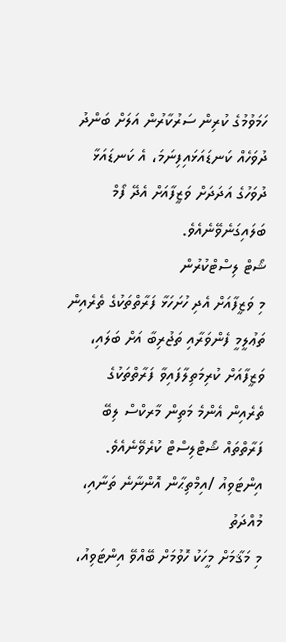ހަމަވުމުގެ ކުރިން ސަރުކާރުން އަލަށް ބަންދު ދުވަހެއް ކަނޑައަޅައިފިނަމަ، އެ ކަނޑައަޅާ ދުވަހުގެ އަދަދަށް ވަޒީފާއަށް އެދޭ ފޯމް ބަލައިގަނެވޭނެއެވެ.
ޝޯޓް ލިސްޓްކުރުން
މި ވަޒީފާއަށް އެދި ހުށަހަޅާ ފަރާތްތަކުގެ ތެރެއިން ތަޢުލީމީ ފެންވަރާއި ތަޖުރިބާ އަށް ބަލައި، ވަޒީފާއަށް ކުރިމަތިލާފައިވާ ފަރާތްތަކުގެ ތެރެއިން އެންމެ މަތިން މާރކްސް ލިބޭ ފަރާތްތައް ޝޯޓްލިސްޓް ކުރެވޭނެއެވެ.
އިންޓަވިއު /އިމްތިޙާން އޮންނާނެ ތަނާއި، މުއްދަތު
މި މަޤާމަށް މީހަކު ހޮވުމަށް ބޭއްވޭ އިންޓަވިއު،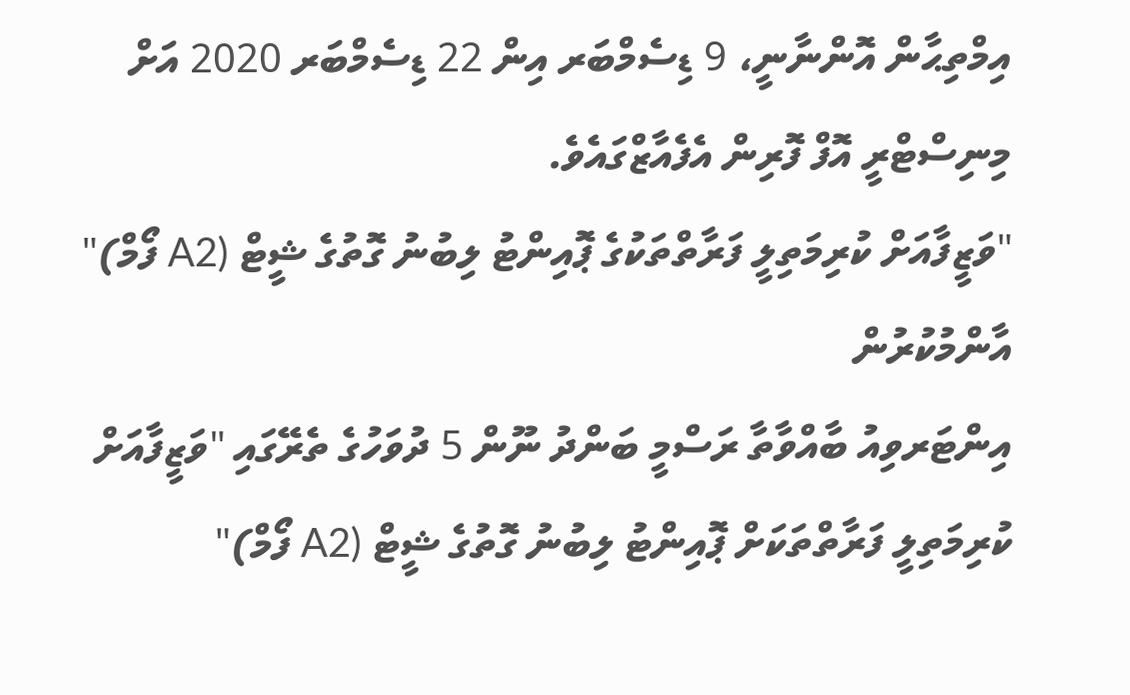އިމްތިޙާން އޮންނާނީ، 9 ޑިސެމްބަރ އިން 22 ޑިސެމްބަރ 2020 އަށް މިނިސްޓްރީ އޮފް ފޮރިން އެފެއާޒްގައެވެ.
"ވަޒީފާއަށް ކުރިމަތިލީ ފަރާތްތަކުގެ ޕޮއިންޓު ލިބުނު ގޮތުގެ ޝީޓް (A2 ފޯމް)" އާންމުކުރުން
އިންޓަރވިއު ބާއްވާތާ ރަސްމީ ބަންދު ނޫން 5 ދުވަހުގެ ތެރޭގައި "ވަޒީފާއަށް ކުރިމަތިލީ ފަރާތްތަކަށް ޕޮއިންޓު ލިބުނު ގޮތުގެ ޝީޓް (A2 ފޯމް)"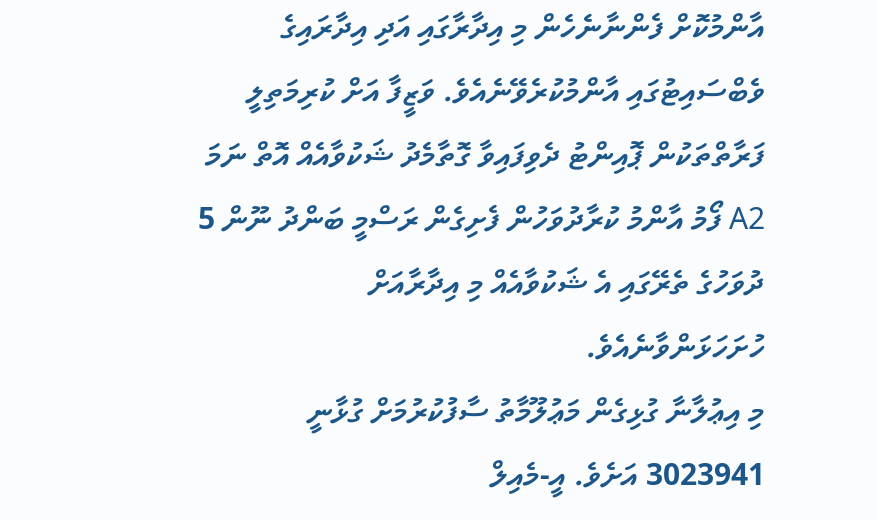އާންމުކޮށް ފެންނާނެހެން މި އިދާރާގައި އަދި އިދާރައިގެ ވެބްސައިޓުގައި އާންމުކުރެވޭނެއެވެ. ވަޒީފާ އަށް ކުރިމަތިލީ ފަރާތްތަކުން ޕޮއިންޓު ދެވިފައިވާ ގޮތާމެދު ޝަކުވާއެއް އޮތް ނަމަ A2 ފޯމު އާންމު ކުރާދުވަހުން ފެށިގެން ރަސްމީ ބަންދު ނޫން 5 ދުވަހުގެ ތެރޭގައި އެ ޝަކުވާއެއް މި އިދާރާއަށް ހުށަހަޅަންވާނެއެވެ.
މި އިޢުލާނާ ގުޅިގެން މަޢުލޫމާތު ސާފުކުރުމަށް ގުޅާނީ 3023941 އަށެވެ. އީ-މެއިލް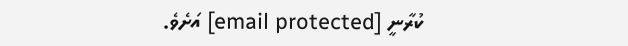ކުރާނީ [email protected] އަށެވެ.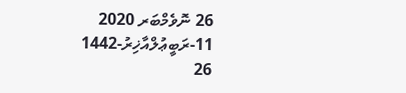26 ނޮވެމްބަރ 2020
11-ރަބީޢުލްއާޚިރު-1442
26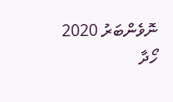ނޮވެންބަރު 2020
ހޯދާ